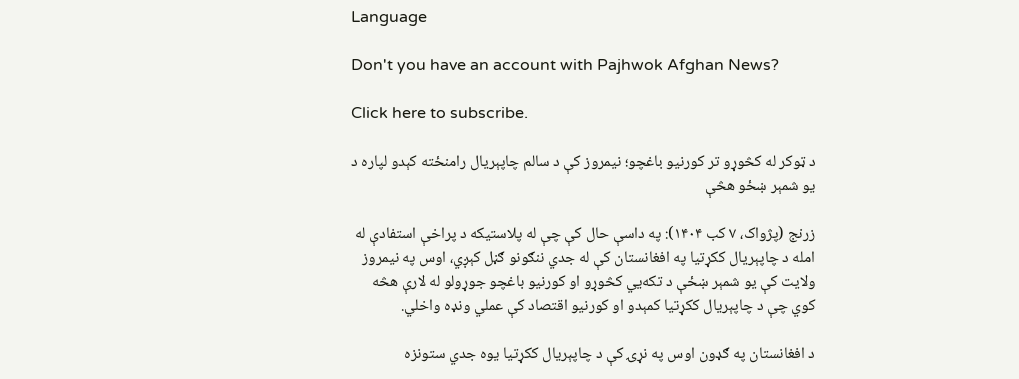Language

Don't you have an account with Pajhwok Afghan News?

Click here to subscribe.

د ټوکر له کڅوړو تر کورنيو باغچو؛ نيمروز کې د سالم چاپېريال رامنځته کېدو لپاره د يو شمېر ښځو هڅې

زرنج (پژواک، ۷ کب ۱۴۰۴): په داسې حال کې چې له پلاستيکه د پراخې استفادې له امله د چاپېريال ککړتيا په افغانستان کې له جدي ننګونو ګڼل کېږي، اوس په نيمروز ولايت کې يو شمېر ښځې د تکه‌يي کڅوړو او کورنيو باغچو جوړولو له لارې هڅه کوي چې د چاپېریال ککړتیا کمېدو او کورنیو اقتصاد کې عملي ونډه واخلي.

د افغانستان په ګډون اوس په نړۍ کې د چاپېريال ککړتيا يوه جدي ستونزه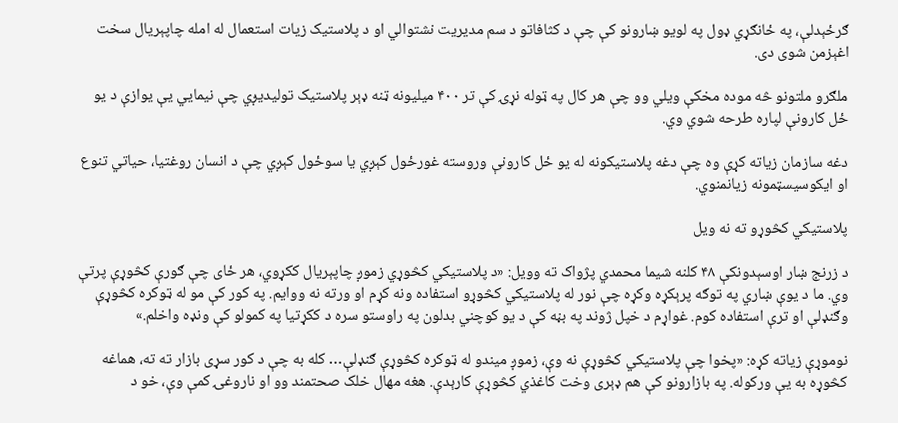ګرځېدلې، په ځانګړي ډول په لويو ښارونو کې چې د کثافاتو د سم مديريت نشتوالي او د پلاستيک زيات استعمال له امله چاپېریال سخت اغېزمن شوی دی.

ملګرو ملتونو څه موده مخکې ويلي وو چې هر کال په ټوله نړۍ کې تر ۴۰۰ ميليونه ټنه ډېر پلاستيک توليديږي چې نيمايي يې يوازې د يو ځل کارونې لپاره طرحه شوي وي.

دغه سازمان زياته کړې وه چې دغه پلاستيکونه له يو ځل کارونې وروسته غورځول کېږي يا سوځول کېږي چې د انسان روغتيا، حياتي تنوع او ايکوسيسټمونه زيانمنوي.

پلاستيکي کڅوړو ته نه ویل

د زرنج ښار اوسېدونکې ۴۸ کلنه شيما محمدي پژواک ته وويل: «د پلاستيکي کڅوړي زموږ چاپېريال ککړوي، هر ځای چې ګورې کڅوړې پرتې وي. ما د يوې ښاري په توګه پرېکړه وکړه چې نور له پلاستيکي کڅوړو استفاده ونه کړم او ورته نه ووايم. په کور کې مو له ټوکره کڅوړې وګنډلې او ترې استفاده کوم. غواړم د خپل ژوند په بڼه کې د يو کوچني بدلون په راوستو سره د ککړتيا په کمولو کې ونډه واخلم.»

نوموړې زياته کړه: «پخوا چې پلاستيکي کڅوړې نه وې، زموږ ميندو له ټوکره کڅوړې ګنډلې… کله به چې د کور سړی بازار ته ته، هماغه کڅوړه به يې ورکوله. په بازارونو کې هم ډېری وخت کاغذي کڅوړې کارېدې. هغه مهال خلک صحتمند وو او ناروغۍ کمې وې، خو د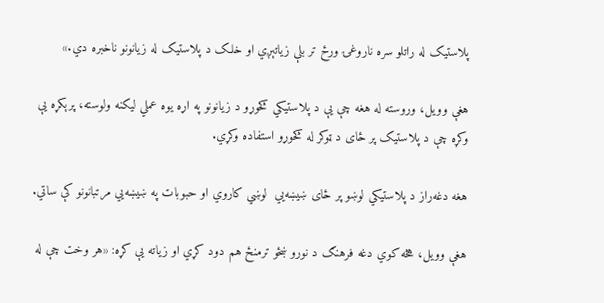پلاستيک له راتلو سره ناروغۍ ورځ تر بلې زياتېږي او خلک د پلاستيک له زيانونو ناخبره دي.»

هغې وويل، وروسته له هغه چې يې د پلاستيکي کڅوړو د زيانونو په اړه يوه عملي ليکنه ولوسته، پرېکړه يې وکړه چې د پلاستيک پر ځای د ټوکر له کڅوړو استفاده وکړي.

هغه دغه‌راز د پلاستیکي لوښو پر ځای ښيښه‌يي  لوښي کاروي او حبوبات په ښيښه‌يي مرتبانونو کې ساتي.

هغې وويل، هڅه کوي دغه فرهنګ د نورو ښځو ترمنځ هم دود کړي او زياته يې کړه: «هر وخت چې له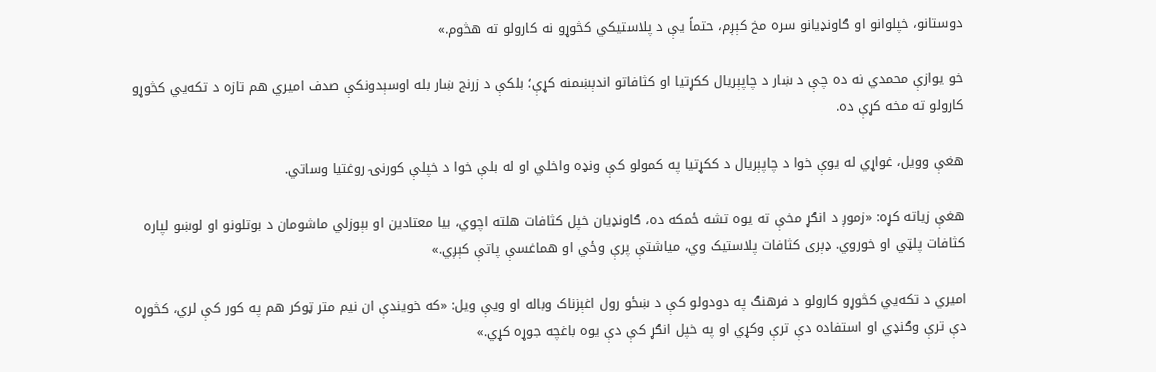دوستانو، خپلوانو او ګاونډيانو سره مخ کېږم، حتماً يې د پلاستيکي کڅوړو نه کارولو ته هڅوم.»

خو يوازې محمدي نه ده چې د ښار د چاپېريال ککړتيا او کثافاتو اندېښمنه کړې؛ بلکې د زرنج ښار بله اوسېدونکې صدف اميري هم تازه د تکه‌يي کڅوړو کارولو ته مخه کړې ده.

هغې وويل، غواړي له يوې خوا د چاپېريال د ککړتيا په کمولو کې ونډه واخلي او له بلې خوا د خپلې کورنۍ روغتيا وساتي.

هغې زیاته کړه: «زموږ د انګړ مخې ته يوه تشه ځمکه ده، ګاونډيان خپل کثافات هلته اچوي، بيا معتادين او بېوزلي ماشومان د بوتلونو او لوښو لپاره کثافات پلټي او خوروي. ډېری کثافات پلاستيک وي، میاشتې پرې وځي او هماغسې پاتې کېږي.»

اميري د تکه‌يي کڅوړو کارولو د فرهنګ په دودولو کې د ښځو رول اغېزناک وباله او ويې ويل: «که خویندې ان نيم متر ټوکر هم په کور کې لري، کڅوړه دې ترې وګنډي او استفاده دې ترې وکړي او په خپل انګړ کې دې يوه باغچه جوړه کړي.»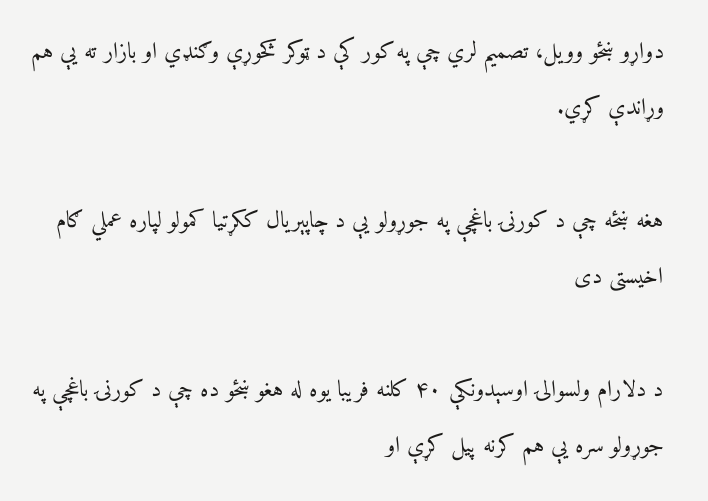دواړو ښځو وويل، تصمیم لري چې په کور کې د ټوکر کڅوړې وګنډي او بازار ته يې هم وړاندې کړي.

هغه ښځه چې د کورنۍ باغچې په جوړولو يې د چاپېريال ککړتيا کمولو لپاره عملي ګام اخيستی دی

د دلارام ولسوالۍ اوسېدونکې ۴۰ کلنه فريبا یوه له هغو ښځو ده چې د کورنۍ باغچې په جوړولو سره يې هم کرنه پيل کړې او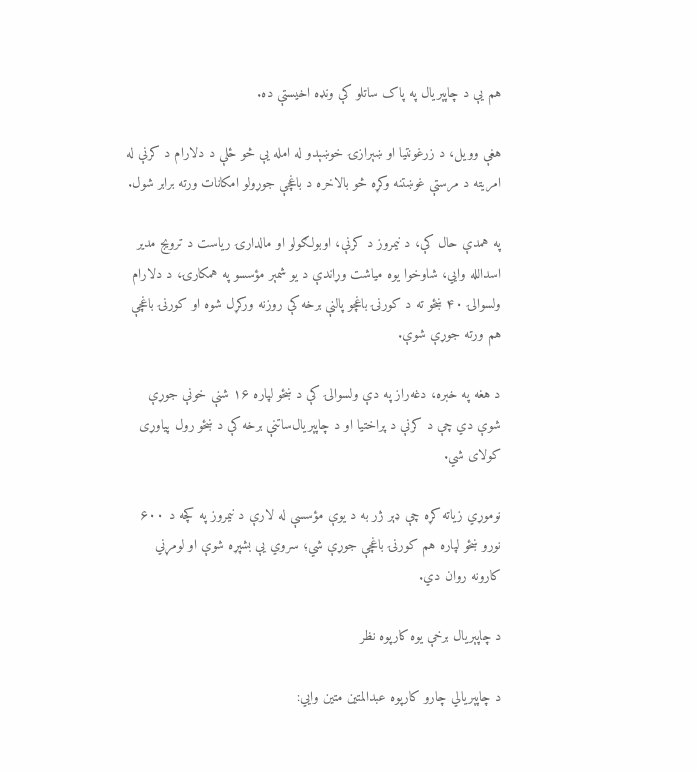هم يې د چاپېريال په پاک ساتلو کې ونډه اخيستې ده.

هغې وويل، د زرغونتیا او ښېرازۍ خوښېدو له امله يې څو ځلې د دلارام د کرنې له امريته د مرستې غوښتنه وکړه څو بالاخره د باغچې جوړولو امکانات ورته برابر شول.

په همدې حال کې، د نيمروز د کرنې، اوبولګولو او مالدارۍ رياست د ترويج مدير اسدالله وايي، شاوخوا يوه مياشت وړاندې د يو شمېر مؤسسو په همکارۍ، د دلارام ولسوالۍ ۴۰ ښځو ته د کورنۍ باغچو پالنې برخه کې روزنه ورکړل شوه او کورنۍ باغچې هم ورته جوړې شوې.

د هغه په خبره، دغه‌راز په دې ولسوالۍ کې د ښځو لپاره ۱۶ شنې خونې جوړې شوې دي چې د کرنې د پراختيا او د چاپېريال‌ساتنې برخه کې د ښځو رول پياوړی کولای شي.

نوموړي زياته کړه چې ډېر ژر به د يوې مؤسسې له لارې د نيمروز په کچه د ۶۰۰ نورو ښځو لپاره هم کورنۍ باغچې جوړې شي؛ سروي يې بشپړه شوې او لومړني کارونه روان دي.

د چاپېريال برخې يوه کارپوه نظر

د چاپېريالي چارو کارپوه عبدالمتين متين وايي: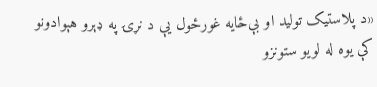«د پلاستيک توليد او بې‌ځايه غورځول یې د نړۍ په ډېرو هېوادونو کې یوه له لویو ستونزو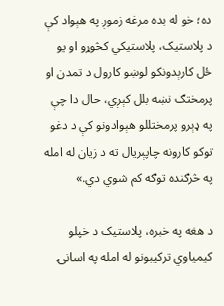ده؛ خو له بده مرغه زموږ په هېواد کې د پلاستيک، پلاستيکي کڅوړو او يو ځل کارېدونکو لوښو کارول د تمدن او پرمختګ نښه بلل کېږي، حال دا چې په ډېرو پرمختللو هېوادونو کې د دغو توکو کارونه چاپېريال ته د زيان له امله په څرګنده توګه کم شوي دي.»

د هغه په خبره، پلاستيک د خپلو کيمياوي ترکيبونو له امله په اسانۍ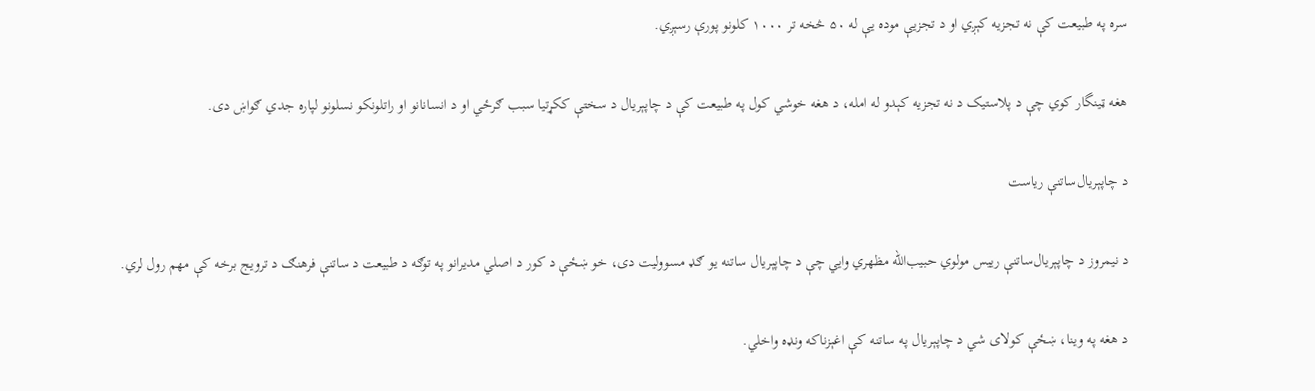سره په طبيعت کې نه تجزيه کېږي او د تجزيې موده يې له ۵۰ څخه تر ۱۰۰۰ کلونو پورې رسېږي.

هغه ټينگار کوي چې د پلاستيک د نه تجزيه کېدو له امله، د هغه خوشي کول په طبيعت کې د چاپېريال د سختې ککړتيا سبب ګرځي او د انسانانو او راتلونکو نسلونو لپاره جدي ګواښ دی.

د چاپېريال‌ساتنې رياست

د نيمروز د چاپېريال‌ساتنې ریيس مولوي حبيب‌الله مظهري وايي چې د چاپېريال ساتنه يو ګډ مسووليت دی، خو ښځې د کور د اصلي مديرانو په توګه د طبيعت د ساتنې فرهنګ د ترویج برخه کې مهم رول لري.

د هغه په وينا، ښځې کولای شي د چاپېريال په ساتنه کې اغېزناکه ونډه واخلي.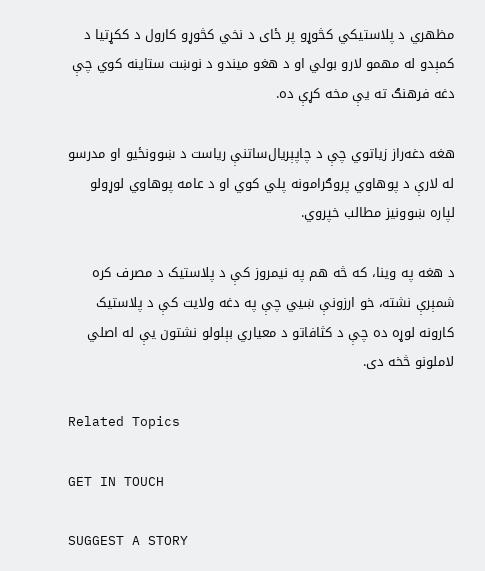مظهري د پلاستيکي کڅوړو پر ځای د نخي کڅوړو کارول د ککړتيا د کمېدو له مهمو لارو بولي او د هغو ميندو د نوښت ستاينه کوي چې دغه فرهنګ ته يې مخه کړې ده.

هغه دغه‌راز زياتوي چې د چاپېريال‌ساتنې رياست د ښوونځيو او مدرسو له لارې د پوهاوي پروګرامونه پلي کوي او د عامه پوهاوي لوړولو لپاره ښوونيز مطالب خپروي.

د هغه په وينا، که څه هم په نيمروز کې د پلاستيک د مصرف کره شمېرې نشته، خو ارزونې ښيي چې په دغه ولايت کې د پلاستيک کارونه لوړه ده چې د کثافاتو د معياري بېلولو نشتون يې له اصلي لاملونو څخه دی.

Related Topics

GET IN TOUCH

SUGGEST A STORY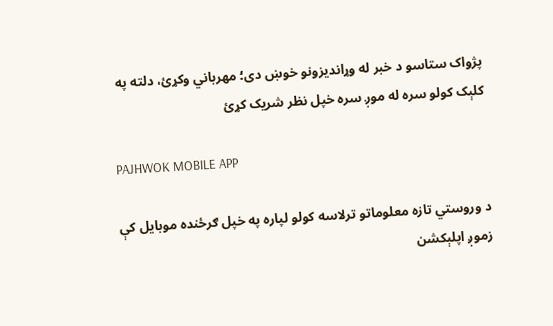پژواک ستاسو د خبر له وړانديزونو خوښ دی؛ مهرباني وکړئ، دلته په کلېک کولو سره له موږ سره خپل نظر شریک کړئ

PAJHWOK MOBILE APP

د وروستي تازه معلوماتو ترلاسه کولو لپاره په خپل ګرځنده موبایل کې زموږ اپلېکشن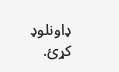ډاونلوډ کړئ.